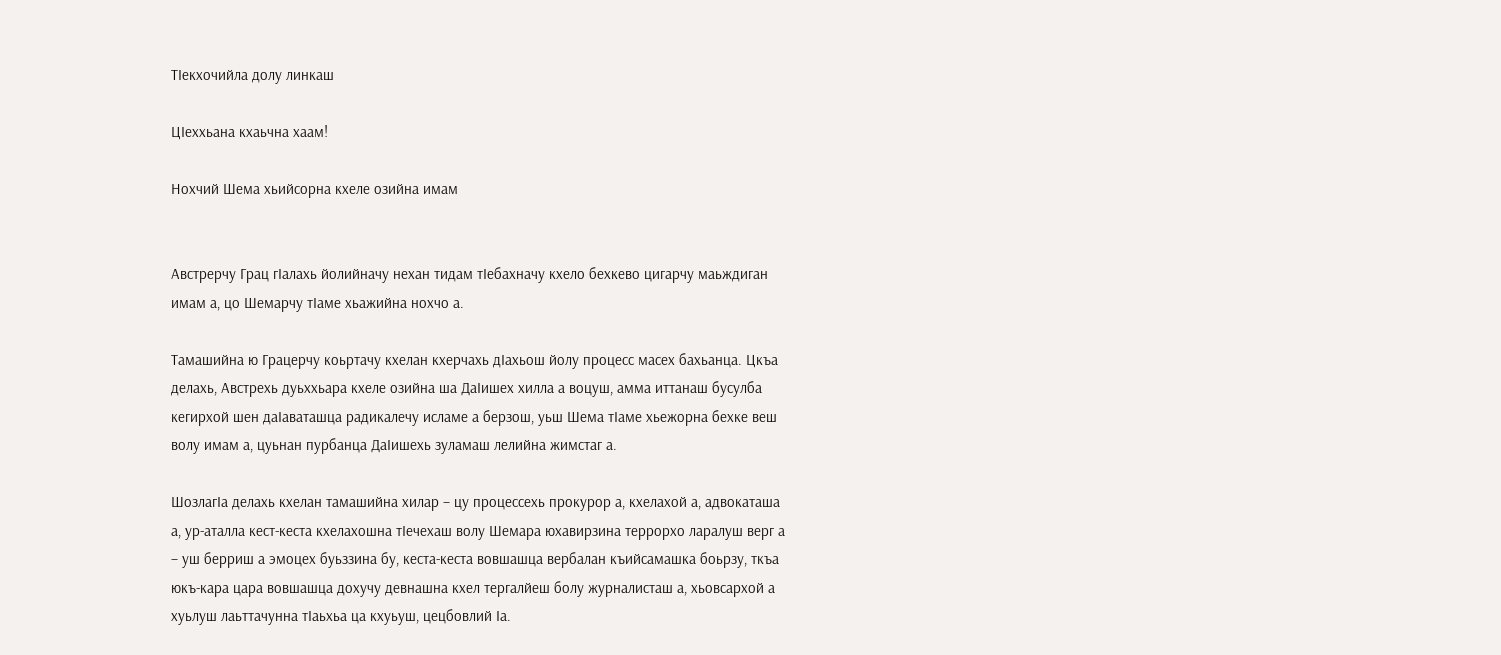ТIекхочийла долу линкаш

ЦIеххьана кхаьчна хаам!

Нохчий Шема хьийсорна кхеле озийна имам


Австрерчу Грац гIалахь йолийначу нехан тидам тIебахначу кхело бехкево цигарчу маьждиган имам а, цо Шемарчу тIаме хьажийна нохчо а.

Тамашийна ю Грацерчу коьртачу кхелан кхерчахь дIахьош йолу процесс масех бахьанца. Цкъа делахь, Австрехь дуьххьара кхеле озийна ша ДаIишех хилла а воцуш, амма иттанаш бусулба кегирхой шен даIаваташца радикалечу исламе а берзош, уьш Шема тIаме хьежорна бехке веш волу имам а, цуьнан пурбанца ДаIишехь зуламаш лелийна жимстаг а.

ШозлагIа делахь кхелан тамашийна хилар – цу процессехь прокурор а, кхелахой а, адвокаташа а, ур-аталла кест-кеста кхелахошна тIечехаш волу Шемара юхавирзина террорхо ларалуш верг а – уш берриш а эмоцех буьззина бу, кеста-кеста вовшашца вербалан къийсамашка боьрзу, ткъа юкъ-кара цара вовшашца дохучу девнашна кхел тергалйеш болу журналисташ а, хьовсархой а хуьлуш лаьттачунна тIаьхьа ца кхуьуш, цецбовлий Iа.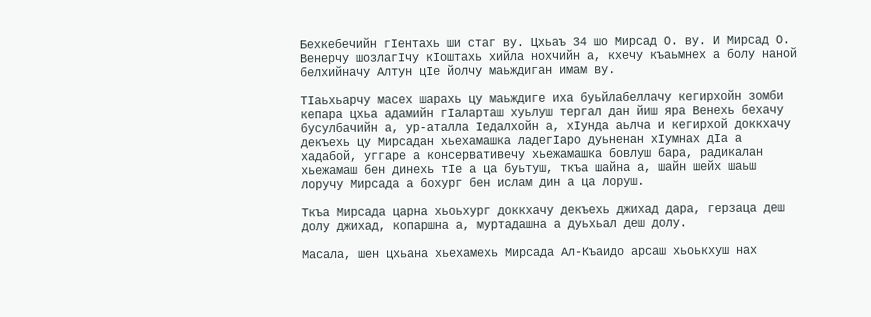Бехкебечийн гIентахь ши стаг ву. Цхьаъ 34 шо Мирсад О. ву. И Мирсад О. Венерчу шозлагIчу кIоштахь хийла нохчийн а, кхечу къаьмнех а болу наной белхийначу Алтун цIе йолчу маьждиган имам ву.

ТIаьхьарчу масех шарахь цу маьждиге иха буьйлабеллачу кегирхойн зомби кепара цхьа адамийн гIаларташ хуьлуш тергал дан йиш яра Венехь бехачу бусулбачийн а, ур-аталла Iедалхойн а, хIунда аьлча и кегирхой доккхачу декъехь цу Мирсадан хьехамашка ладегIаро дуьненан хIумнах дIа а хадабой, уггаре а консервативечу хьежамашка бовлуш бара, радикалан хьежамаш бен динехь тIе а ца буьтуш, ткъа шайна а, шайн шейх шаьш лоручу Мирсада а бохург бен ислам дин а ца лоруш.

Ткъа Мирсада царна хьоьхург доккхачу декъехь джихад дара, герзаца деш долу джихад, копаршна а, муртадашна а дуьхьал деш долу.

Масала, шен цхьана хьехамехь Мирсада Ал-Къаидо арсаш хьоькхуш нах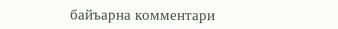байъарна комментари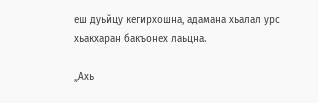еш дуьйцу кегирхошна, адамана хьалал урс хьакхаран бакъонех лаьцна.

„Ахь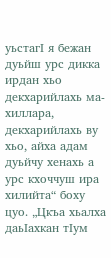уьстагI я бежан дуьйш урс дикка ирдан хьо декхарийлахь ма-хиллара, декхарийлахь ву хьо, айха адам дуьйчу хенахь а урс кхоччуш ира хилийта“ боху цуо. „Цкъа хьалха даьIахкан тIум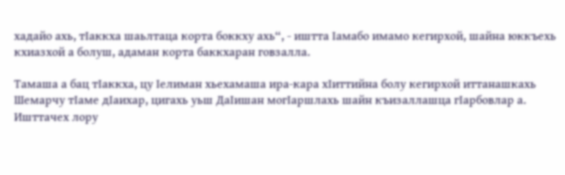хадайо ахь, тIаккха шаьлтаца корта боккху ахь“, - иштта Iамабо имамо кегирхой, шайна юккъехь кхиазхой а болуш, адаман корта баккхаран говзалла.

Тамаша а бац тIаккха, цу Iелиман хьехамаша ира-кара хIиттийна болу кегирхой иттанашкахь Шемарчу тIаме дIаихар, цигахь уьш ДаIишан могIаршлахь шайн къизаллашца гIарбовлар а. Ишттачех лору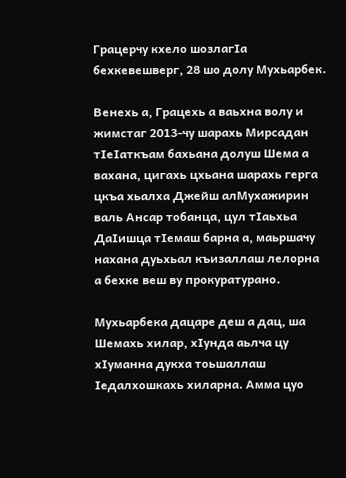Грацерчу кхело шозлагIа бехкевешверг, 28 шо долу Мухьарбек.

Венехь а, Грацехь а ваьхна волу и жимстаг 2013-чу шарахь Мирсадан тIеIаткъам бахьана долуш Шема а вахана, цигахь цхьана шарахь герга цкъа хьалха Джейш алМухажирин валь Ансар тобанца, цул тIаьхьа ДаIишца тIемаш барна а, маьршачу нахана дуьхьал къизаллаш лелорна а бехке веш ву прокуратурано.

Мухьарбека дацаре деш а дац, ша Шемахь хилар, хIунда аьлча цу хIуманна дукха тоьшаллаш Iедалхошкахь хиларна. Амма цуо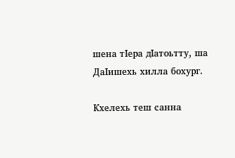шена тIера дIатоьтту, ша ДаIишехь хилла бохург.

Кхелехь теш санна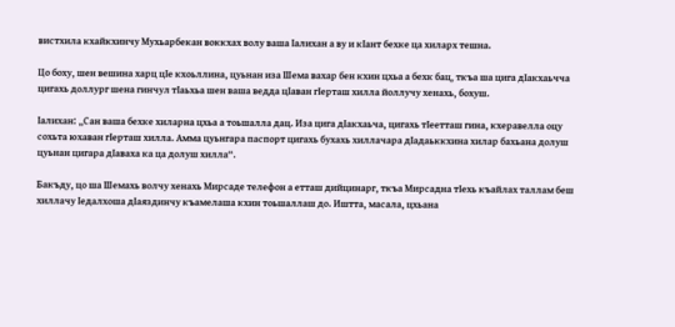вистхила кхайкхинчу Мухьарбекан воккхах волу ваша Iалихан а ву и кIант бехке ца хиларх тешна.

Цо боху, шен вешина харц цIе кхоьллина, цуьнан иза Шема вахар бен кхин цхьа а бехк бац, ткъа ша цига дIакхаьчча цигахь доллург шена гинчул тIаьхьа шен ваша ведда цIаван гIерташ хилла йоллучу хенахь, бохуш.

Iалихан: „Сан ваша бехке хиларна цхьа а тоьшалла дац. Иза цига дIакхаьча, цигахь тIеетташ гина, кхеравелла оцу сохьта юхаван гIерташ хилла. Амма цуьнгара паспорт цигахь бухахь хиллачара дIадаьккхина хилар бахьана долуш цуьнан цигара дIаваха ка ца долуш хилла“.

Бакъду, цо ша Шемахь волчу хенахь Мирсаде телефон а етташ дийцинарг, ткъа Мирсадна тIехь къайлах таллам беш хиллачу Iедалхоша дIаяздинчу къамелаша кхин тоьшаллаш до. Иштта, масала, цхьана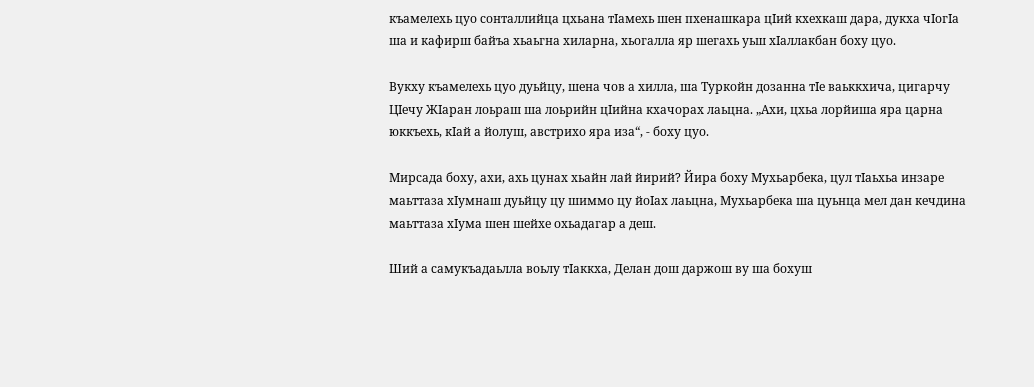къамелехь цуо сонталлийца цхьана тIамехь шен пхенашкара цIий кхехкаш дара, дукха чIогIа ша и кафирш байъа хьаьгна хиларна, хьогалла яр шегахь уьш хIаллакбан боху цуо.

Вукху къамелехь цуо дуьйцу, шена чов а хилла, ша Туркойн дозанна тIе ваьккхича, цигарчу ЦIечу ЖIаран лоьраш ша лоьрийн цIийна кхачорах лаьцна. „Ахи, цхьа лорйиша яра царна юккъехь, кIай а йолуш, австрихо яра иза“, - боху цуо.

Мирсада боху, ахи, ахь цунах хьайн лай йирий? Йира боху Мухьарбека, цул тIаьхьа инзаре маьттаза хIумнаш дуьйцу цу шиммо цу йоIах лаьцна, Мухьарбека ша цуьнца мел дан кечдина маьттаза хIума шен шейхе охьадагар а деш.

Ший а самукъадаьлла воьлу тIаккха, Делан дош даржош ву ша бохуш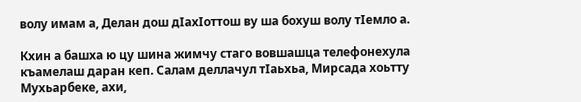волу имам а, Делан дош дIахIоттош ву ша бохуш волу тIемло а.

Кхин а башха ю цу шина жимчу стаго вовшашца телефонехула къамелаш даран кеп. Салам деллачул тIаьхьа, Мирсада хоьтту Мухьарбеке, ахи,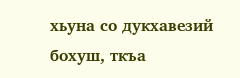хьуна со дукхавезий бохуш, ткъа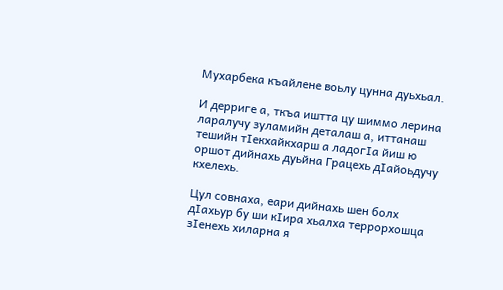Мухарбека къайлене воьлу цунна дуьхьал.

И дерриге а, ткъа иштта цу шиммо лерина ларалучу зуламийн деталаш а, иттанаш тешийн тIекхайкхарш а ладогIа йиш ю оршот дийнахь дуьйна Грацехь дIайоьдучу кхелехь.

Цул совнаха, еари дийнахь шен болх дIахьур бу ши кIира хьалха террорхошца зIенехь хиларна я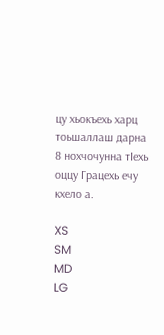цу хьокъехь харц тоьшаллаш дарна 8 нохчочунна тIехь оццу Грацехь ечу кхело а.

XS
SM
MD
LG